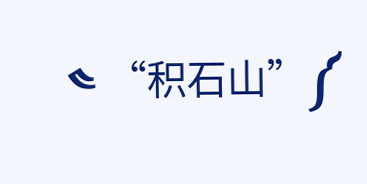༤ “积石山”༼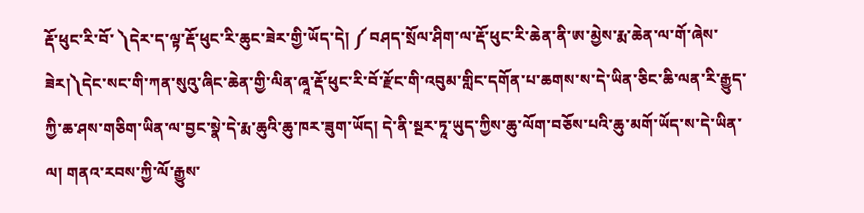རྡོ་ཕུང་རི་བོ་ ༽དེར་ད་ལྟ་རྡོ་ཕུང་རི་ཆུང་ཟེར་གྱི་ཡོད་དེ། ༼ བཤད་སྲོལ་ཤིག་ལ་རྡོ་ཕུང་རི་ཆེན་ནི་ཨ་མྱེས་རྨ་ཆེན་ལ་གོ་ཞེས་ཟེར།༽དེང་སང་གི་ཀན་སུའུ་ཞིང་ཆེན་གྱི་ལིན་ཞཱ་རྡོ་ཕུང་རི་བོ་རྫོང་གི་འབུམ་གླིང་དགོན་པ་ཆགས་ས་དེ་ཡིན་ཅིང་ཆི་ལན་རི་རྒྱུད་ཀྱི་ཆ་ཤས་གཅིག་ཡིན་ལ་བྱང་སྣེ་དེ་རྨ་ཆུའི་ཆུ་ཁར་ཟུག་ཡོད། དེ་ནི་སྔར་ཏཱ་ཡུད་ཀྱིས་ཆུ་ལོག་བཅོས་པའི་ཆུ་མགོ་ཡོད་ས་དེ་ཡིན་ལ། གནའ་རབས་ཀྱི་ལོ་རྒྱུས་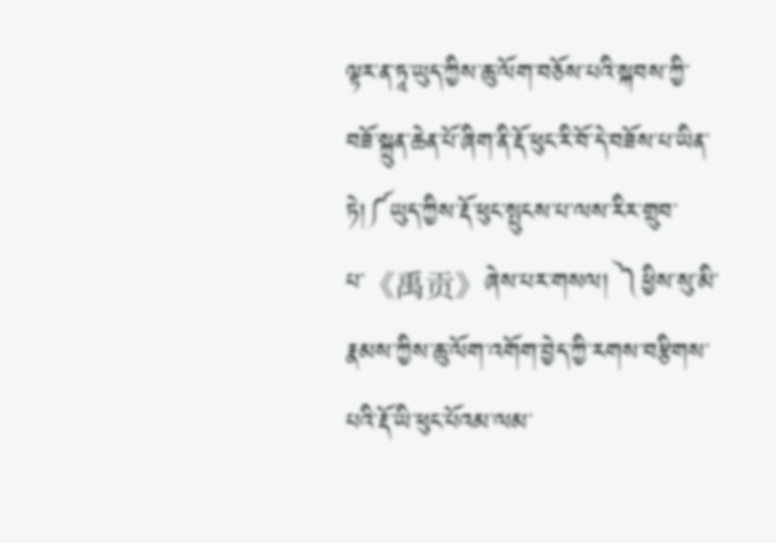ལྟར་ན་ཏཱ་ཡུད་ཀྱིས་ཆུ་ལོག་བཅོས་པའི་སྐབས་ཀྱི་བཟོ་སྐྲུན་ཆེན་པོ་ཞིག་ནི་རྡོ་ཕུང་རི་བོ་དེ་བཟོས་པ་ཡིན་ཏེ།༼ཡུད་ཀྱིས་རྡོ་ཕུང་སྤུངས་པ་ལས་རིར་གྲུབ་པ་《禹贡》ཞེས་པར་གསལ། ༽ཕྱིས་སུ་མི་རྣམས་ཀྱིས་ཆུ་ལོག་འགོག་བྱེད་ཀྱི་རགས་བརྩིགས་པའི་རྡོ་ཡི་ཕུང་པོའམ་ལམ་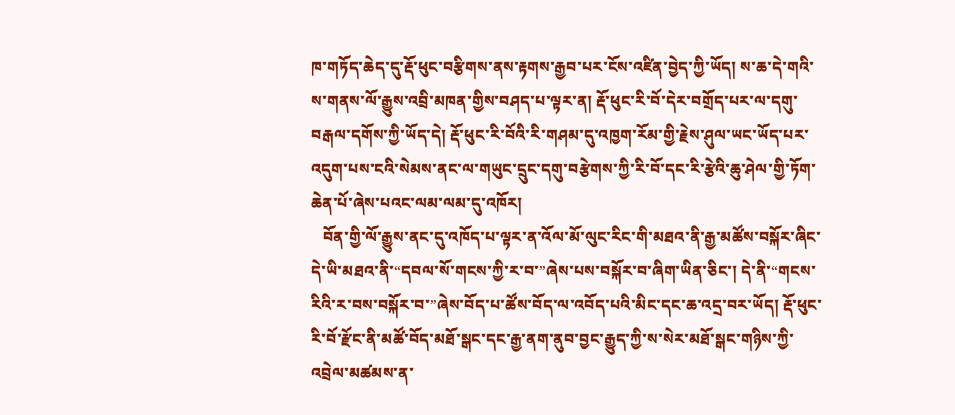ཁ་གཏོད་ཆེད་དུ་རྡོ་ཕུང་བརྩིགས་ནས་རྟགས་རྒྱབ་པར་ངོས་འཛིན་བྱེད་ཀྱི་ཡོད། ས་ཆ་དེ་གའི་ས་གནས་ལོ་རྒྱུས་འབྲི་མཁན་གྱིས་བཤད་པ་ལྟར་ན། རྡོ་ཕུང་རི་བོ་དེར་བགྲོད་པར་ལ་དགུ་བརྒལ་དགོས་ཀྱི་ཡོད་དེ། རྡོ་ཕུང་རི་བོའི་རི་གཤམ་དུ་འཁྱག་རོམ་གྱི་རྗེས་ཤུལ་ཡང་ཡོད་པར་འདུག་པས་ངའི་སེམས་ནང་ལ་གཡུང་དྲུང་དགུ་བརྩེགས་ཀྱི་རི་བོ་དང་རི་རྩེའི་ཆུ་ཤེལ་གྱི་ཏོག་ཆེན་པོ་ཞེས་པའང་ལམ་ལམ་དུ་འཁོར།
   བོན་གྱི་ལོ་རྒྱུས་ནང་དུ་འཁོད་པ་ལྟར་ན་འོལ་མོ་ལུང་རིང་གི་མཐའ་ནི་རྒྱ་མཚོས་བསྐོར་ཞིང་དེ་ཡི་མཐའ་ནི་“དབལ་སོ་གངས་ཀྱི་ར་བ་”ཞེས་པས་བསྐོར་བ་ཞིག་ཡིན་ཅིང་། དེ་ནི་“གངས་རིའི་ར་བས་བསྐོར་བ་”ཞེས་བོད་པ་ཚོས་བོད་ལ་འབོད་པའི་མིང་དང་ཆ་འདྲ་བར་ཡོད། རྡོ་ཕུང་རི་བོ་རྫོང་ནི་མཚོ་བོད་མཐོ་སྒང་དང་རྒྱ་ནག་ནུབ་བྱང་རྒྱུད་ཀྱི་ས་སེར་མཐོ་སྒང་གཉིས་ཀྱི་འབྲེལ་མཚམས་ན་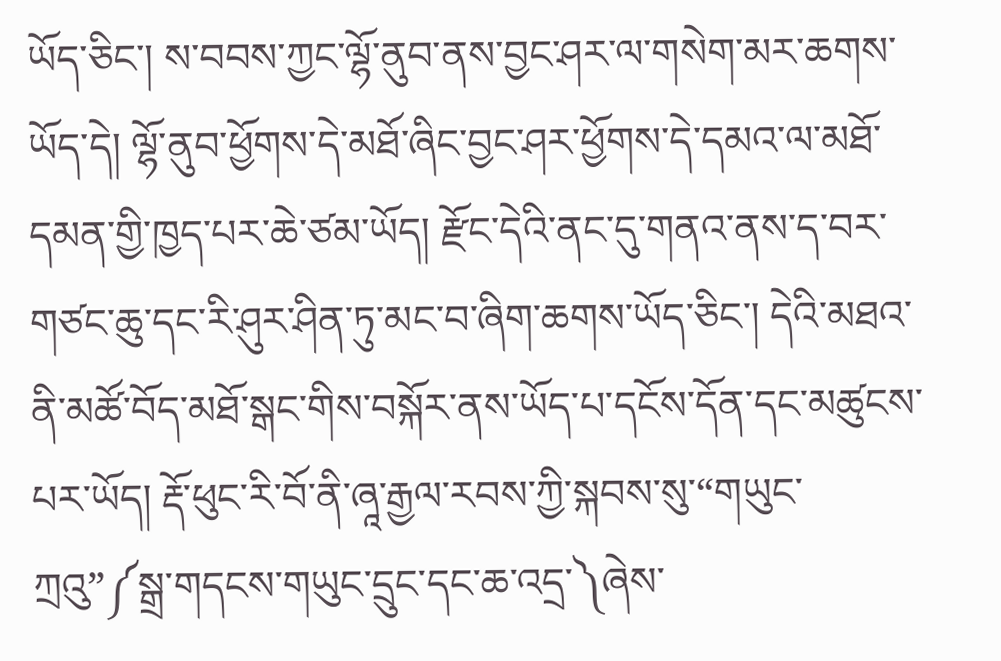ཡོད་ཅིང་། ས་བབས་ཀྱང་ལྷོ་ནུབ་ནས་བྱང་ཤར་ལ་གསེག་མར་ཆགས་ཡོད་དེ། ལྷོ་ནུབ་ཕྱོགས་དེ་མཐོ་ཞིང་བྱང་ཤར་ཕྱོགས་དེ་དམའ་ལ་མཐོ་དམན་གྱི་ཁྱད་པར་ཆེ་ཙམ་ཡོད། རྫོང་དེའི་ནང་དུ་གནའ་ནས་ད་བར་གཙང་ཆུ་དང་རི་ཤུར་ཤིན་ཏུ་མང་བ་ཞིག་ཆགས་ཡོད་ཅིང་། དེའི་མཐའ་ནི་མཚོ་བོད་མཐོ་སྒང་གིས་བསྐོར་ནས་ཡོད་པ་དངོས་དོན་དང་མཚུངས་པར་ཡོད། རྡོ་ཕུང་རི་བོ་ནི་ཞཱ་རྒྱལ་རབས་ཀྱི་སྐབས་སུ་“གཡུང་ཀྲའུ”༼སྒྲ་གདངས་གཡུང་དྲུང་དང་ཆ་འདྲ་༽ཞེས་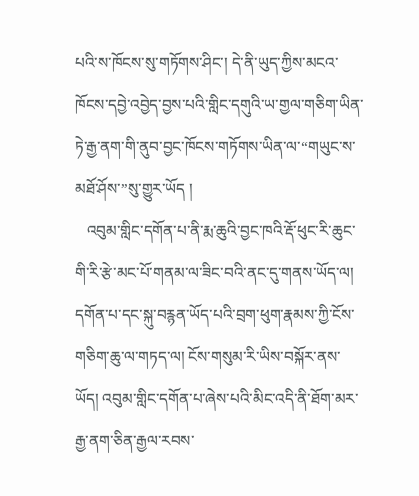པའི་ས་ཁོངས་སུ་གཏོགས་ཤིང་། དེ་ནི་ཡུད་ཀྱིས་མངའ་ཁོངས་དབྱེ་འབྱེད་བྱས་པའི་གླིང་དགུའི་ཡ་གྱལ་གཅིག་ཡིན་ཏེ་རྒྱ་ནག་གི་ནུབ་བྱང་ཁོངས་གཏོགས་ཡིན་ལ་“གཡུང་ས་མཐོ་ཤོས་”སུ་གྱུར་ཡོད །
   འབུམ་གླིང་དགོན་པ་ནི་རྨ་ཆུའི་བྱང་ཁའི་རྡོ་ཕུང་རི་ཆུང་གི་རི་རྩེ་མང་པོ་གནམ་ལ་ཟིང་བའི་ནང་དུ་གནས་ཡོད་ལ། དགོན་པ་དང་སྐུ་བརྙན་ཡོད་པའི་བྲག་ཕུག་རྣམས་ཀྱི་ངོས་གཅིག་ཆུ་ལ་གཏད་ལ། ངོས་གསུམ་རི་ཡིས་བསྐོར་ནས་ཡོད། འབུམ་གླིང་དགོན་པ་ཞེས་པའི་མིང་འདི་ནི་ཐོག་མར་རྒྱ་ནག་ཅིན་རྒྱལ་རབས་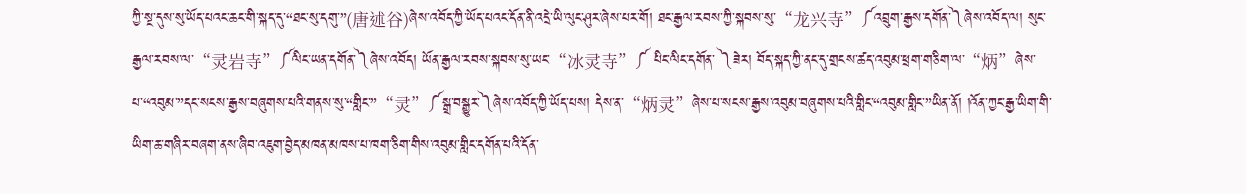ཀྱི་སྔ་དུས་སུ་ཡོད་པའང་ཆང་གི་སྐད་དུ་“ཐང་སུ་དགུ་”(唐述谷)ཞེས་འབོད་ཀྱི་ཡོད་པའང་དོན་ནི་འདྲེ་ཡི་ལུང་ཤུར་ཞེས་པར་གོ། ཐང་རྒྱལ་རབས་ཀྱི་སྐབས་སུ་“龙兴寺”༼འབྲུག་རྒྱས་དགོན་༽ཞེས་འབོད་ལ། སུང་རྒྱལ་རབས་ལ་“灵岩寺”༼ལིང་ཡན་དགོན་༽ཞེས་འབོད། ཡོན་རྒྱལ་རབས་སྐབས་སུ་ཡང་“冰灵寺”༼ པིང་ལིང་དགོན་ ༽ཟེར། བོད་སྐད་ཀྱི་ནང་དུ་གྲངས་ཚད་འབུམ་ཕྲག་གཅིག་ལ་“炳”ཞེས་པ་“འབུམ་”དང་སངས་རྒྱས་བཞུགས་པའི་གནས་སུ་“གླིང་”“灵”༼སྒྲ་བསྒྱུར་༽ཞེས་འབོད་ཀྱི་ཡོད་པས། དེས་ན་“炳灵”ཞེས་པ་སངས་རྒྱས་འབུམ་བཞུགས་པའི་གླིང་“འབུམ་གླིང་”ཡིན་ནོ། །འོན་ཀྱང་རྒྱ་ཡིག་གི་ཡིག་ཆ་གཞིར་བཞག་ནས་ཞིབ་འཇུག་བྱེད་མཁན་མཁས་པ་ཁག་ཅིག་གིས་འབུམ་གླིང་དགོན་པའི་དོན་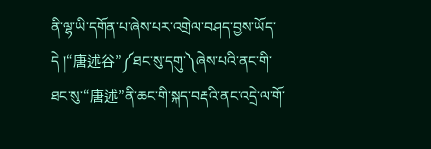ནི་ལྷ་ཡི་དགོན་པ་ཞེས་པར་འགྲེལ་བཤད་བྱས་ཡོད་དེ །“唐述谷”༼ཐང་སུ་དགུ་༽ཞེས་པའི་ནང་གི་ཐང་སུ་“唐述”ནི་ཆང་གི་སྐད་བརྡའི་ནང་འདྲེ་ལ་གོ་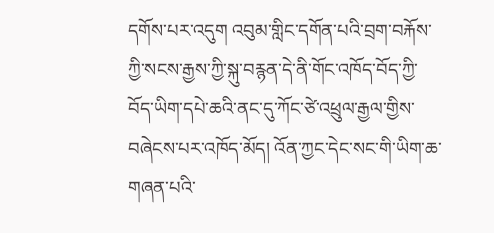དགོས་པར་འདུག འབུམ་གླིང་དགོན་པའི་བྲག་བརྐོས་ཀྱི་སངས་རྒྱས་ཀྱི་སྐུ་བརྙན་དེ་ནི་གོང་འཁོད་བོད་ཀྱི་བོད་ཡིག་དཔེ་ཆའི་ནང་དུ་ཀོང་ཙེ་འཕྲུལ་རྒྱལ་གྱིས་བཞེངས་པར་འཁོད་མོད། འོན་ཀྱང་དེང་སང་གི་ཡིག་ཆ་གཞན་པའི་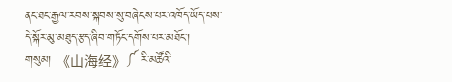ནང་ཐང་རྒྱལ་རབས་སྐབས་སུ་བཞེངས་པར་འཁོད་ཡོད་པས་དེ་སྐོར་མུ་མཐུད་རྩད་ཞིབ་གཏོང་དགོས་པར་མཐོང་།
གསུམ། 《山海经》༼ རི་མཚོའི་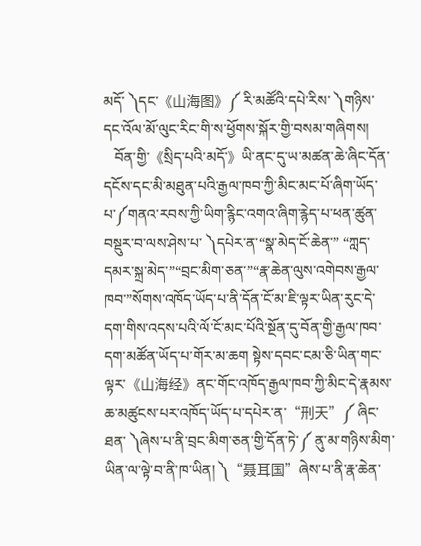མདོ་ ༽དང་《山海图》༼ རི་མཚོའི་དཔེ་རིས་ ༽གཉིས་དང་འོལ་མོ་ལུང་རིང་གི་ས་ཕྱོགས་སྐོར་གྱི་བསམ་གཞིགས།
   བོན་གྱི་《སྲིད་པའི་མདོ་》ཡི་ནང་དུ་ཡ་མཚན་ཆེ་ཞིང་དོན་དངོས་དང་མི་མཐུན་པའི་རྒྱལ་ཁབ་ཀྱི་མིང་མང་པོ་ཞིག་ཡོད་པ་༼གནའ་རབས་ཀྱི་ཡིག་རྙིང་འགའ་ཞིག་རྙེད་པ་ཕན་ཚུན་བསྡུར་བ་ལས་ཤེས་པ་ ༽དཔེར་ན་“སྣ་མེད་ངོ་ཆེན་” “ཀླད་དམར་སྐྲ་མེད་”“བྲང་མིག་ཅན་”“རྣ་ཆེན་ལུས་འགེབས་རྒྱལ་ཁབ་”སོགས་འཁོད་ཡོད་པ་ནི་དོན་ངོ་མ་ཇི་ལྟར་ཡིན་རུང་དེ་དག་གིས་འདས་པའི་ལོ་ངོ་མང་པོའི་སྔོན་དུ་བོན་གྱི་རྒྱལ་ཁབ་དག་མཚོན་ཡོད་པ་གོར་མ་ཆག སྟེས་དབང་ངམ་ཅི་ཡིན་གང་ལྟར་《山海经》ནང་གོང་འཁོད་རྒྱལ་ཁབ་ཀྱི་མིང་དེ་རྣམས་ཆ་མཚུངས་པར་འཁོད་ཡོད་པ་དཔེར་ན་“刑天”༼ ཞིང་ཐན་ ༽ཞེས་པ་ནི་བྲང་མིག་ཅན་གྱི་དོན་ཏེ་༼ ནུ་མ་གཉིས་མིག་ཡིན་ལ་ལྟེ་བ་ནི་ཁ་ཡིན། ༽“聂耳国”ཞེས་པ་ནི་རྣ་ཆེན་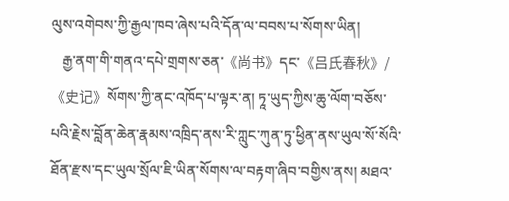ལུས་འགེབས་ཀྱི་རྒྱལ་ཁབ་ཞེས་པའི་དོན་ལ་བབས་པ་སོགས་ཡིན།
   རྒྱ་ནག་གི་གནའ་དཔེ་གྲགས་ཅན་《尚书》དང་《吕氏春秋》/《史记》སོགས་ཀྱི་ནང་འཁོད་པ་ལྟར་ན། ཏཱ་ཡུད་ཀྱིས་ཆུ་ལོག་བཅོས་པའི་རྗེས་བློན་ཆེན་རྣམས་འཁྲིད་ནས་རི་ཀླུང་ཀུན་ཏུ་ཕྱིན་ནས་ཡུལ་སོ་སོའི་ཐོན་རྫས་དང་ཡུལ་སྲོལ་ཇི་ཡིན་སོགས་ལ་བརྟག་ཞིབ་བགྱིས་ནས། མཐའ་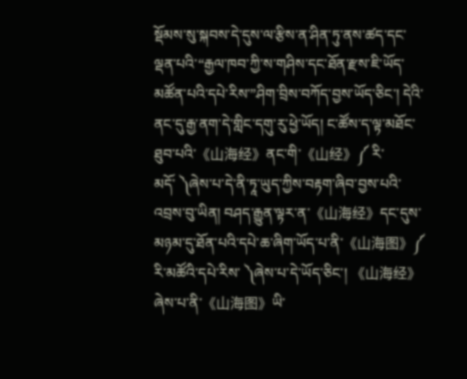སྡོམས་སུ་སྐབས་དེ་དུས་ལ་རྩིས་ན་ཤིན་ཏུ་ནས་ཚད་དང་ལྡན་པའི་“རྒྱལ་ཁབ་ཀྱི་ས་གཤིས་དང་ཐོན་རྫས་ཇི་ཡོད་མཚོན་པའི་དཔེ་རིས་”ཤིག་བྲིས་བཀོད་བྱས་ཡོད་ཅིང་། དེའི་ནང་དུ་རྒྱ་ནག་དེ་གླིང་དགུ་རུ་ཕྱེ་ཡོད། ང་ཚོས་ད་ལྟ་མཐོང་ཐུབ་པའི་《山海经》ནང་གི་《山经》༼ རི་མདོ་ ༽ཞེས་པ་དེ་ནི་ཏཱ་ཡུད་ཀྱིས་བརྟག་ཞིབ་བྱས་པའི་འབྲས་བུ་ཡིན། བཤད་རྒྱུན་ལྟར་ན་《山海经》དང་དུས་མཉམ་དུ་ཐོན་པའི་དཔེ་ཆ་ཞིག་ཡོད་པ་ནི་《山海图》༼ རི་མཚོའི་དཔེ་རིས་ ༽ཞེས་པ་དེ་ཡོད་ཅིང་། 《山海经》ཞེས་པ་ནི་《山海图》ཡི་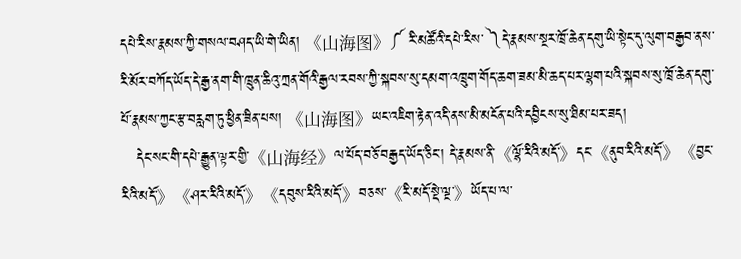དཔེ་རིས་རྣམས་ཀྱི་གསལ་བཤད་ཡི་གེ་ཡིན། 《山海图》༼ རི་མཚོའི་དཔེ་རིས་ ༽དེ་རྣམས་སྔར་ཁྲོ་ཆེན་དགུ་ཡི་སྟེང་དུ་ལུག་བརྒྱབ་ནས་རི་མོར་བཀོད་ཡོད་དེ་རྒྱ་ནག་གི་ཁྲུན་ཆིའུ་ཀྲན་གོའི་རྒྱལ་རབས་ཀྱི་སྐབས་སུ་དམག་འཁྲུག་གོད་ཆག་ཟམ་མི་ཆད་པར་ལྷག་པའི་སྐབས་སུ་ཁྲོ་ཆེན་དགུ་པོ་རྣམས་ཀྱང་རྩ་བརླག་ཏུ་ཕྱིན་ཟིན་པས། 《山海图》ཡང་འཇིག་རྟེན་འདི་ནས་མི་མངོན་པའི་དབྱིངས་སུ་ཐིམ་པར་ཟད།
   དེང་སང་གི་དཔེ་རྒྱུན་ལྟར་གྱི་《山海经》ལ་པོད་བཅོ་བརྒྱད་ཡོད་ཅིང་། དེ་རྣམས་ནི་《ལྷོ་རིའི་མདོ་》དང་《ནུབ་རིའི་མདོ་》《བྱང་རིའི་མདོ་》《ཤར་རིའི་མདོ་》《དབུས་རིའི་མདོ་》བཅས་《རི་མདོ་སྡེ་ལྔ་》ཡོད་པ་ལ་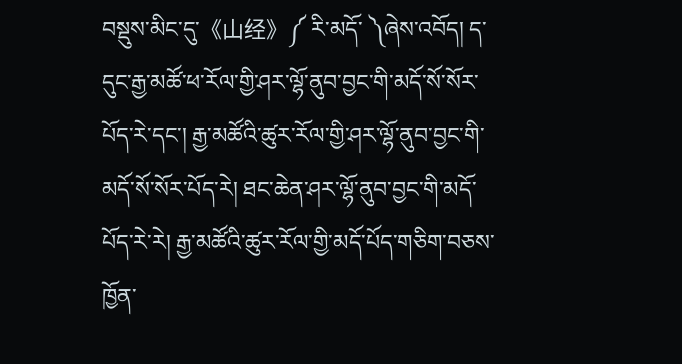བསྡུས་མིང་དུ་《山经》༼ རི་མདོ་ ༽ཞེས་འབོད། ད་དུང་རྒྱ་མཚོ་ཕ་རོལ་གྱི་ཤར་ལྷོ་ནུབ་བྱང་གི་མདོ་སོ་སོར་པོད་རེ་དང་། རྒྱ་མཚོའི་ཚུར་རོལ་གྱི་ཤར་ལྷོ་ནུབ་བྱང་གི་མདོ་སོ་སོར་པོད་རེ། ཐང་ཆེན་ཤར་ལྷོ་ནུབ་བྱང་གི་མདོ་པོད་རེ་རེ། རྒྱ་མཚོའི་ཚུར་རོལ་གྱི་མདོ་པོད་གཅིག་བཅས་ཁྱོན་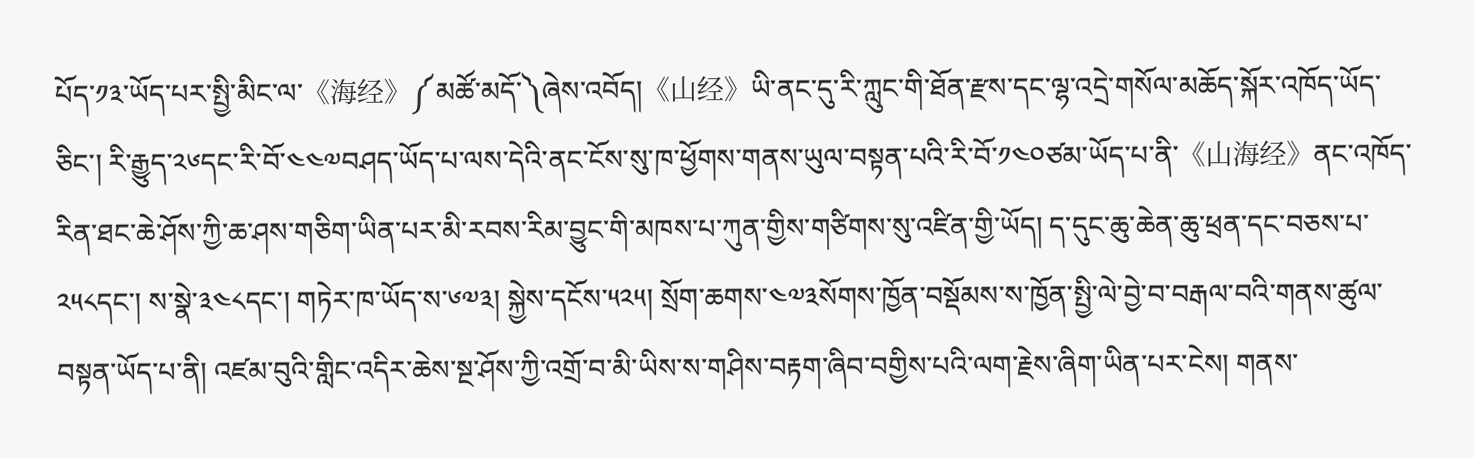པོད་༡༣་ཡོད་པར་སྤྱི་མིང་ལ་《海经》༼མཚོ་མདོ་༽ཞེས་འབོད།《山经》ཡི་ནང་དུ་རི་ཀླུང་གི་ཐོན་རྫས་དང་ལྷ་འདྲེ་གསོལ་མཆོད་སྐོར་འཁོད་ཡོད་ཅིང་། རི་རྒྱུད་༢༦དང་རི་བོ་༤༤༧བཤད་ཡོད་པ་ལས་དེའི་ནང་ངོས་སུ་ཁ་ཕྱོགས་གནས་ཡུལ་བསྟན་པའི་རི་བོ་༡༤༠ཙམ་ཡོད་པ་ནི་《山海经》ནང་འཁོད་རིན་ཐང་ཆེ་ཤོས་ཀྱི་ཆ་ཤས་གཅིག་ཡིན་པར་མི་རབས་རིམ་བྱུང་གི་མཁས་པ་ཀུན་གྱིས་གཙིགས་སུ་འཛིན་གྱི་ཡོད། ད་དུང་ཆུ་ཆེན་ཆུ་ཕྲན་དང་བཅས་པ་༢༥༨དང་། ས་སྣེ་༣༤༨དང་། གཏེར་ཁ་ཡོད་ས་༦༧༣། སྐྱེས་དངོས་༥༢༥། སྲོག་ཆགས་༤༧༣སོགས་ཁྱོན་བསྡོམས་ས་ཁྱོན་སྤྱི་ལེ་བྱེ་བ་བརྒལ་བའི་གནས་ཚུལ་བསྟན་ཡོད་པ་ནི། འཛམ་བུའི་གླིང་འདིར་ཆེས་སྔ་ཤོས་ཀྱི་འགྲོ་བ་མི་ཡིས་ས་གཤིས་བརྟག་ཞིབ་བགྱིས་པའི་ལག་རྗེས་ཞིག་ཡིན་པར་ངེས། གནས་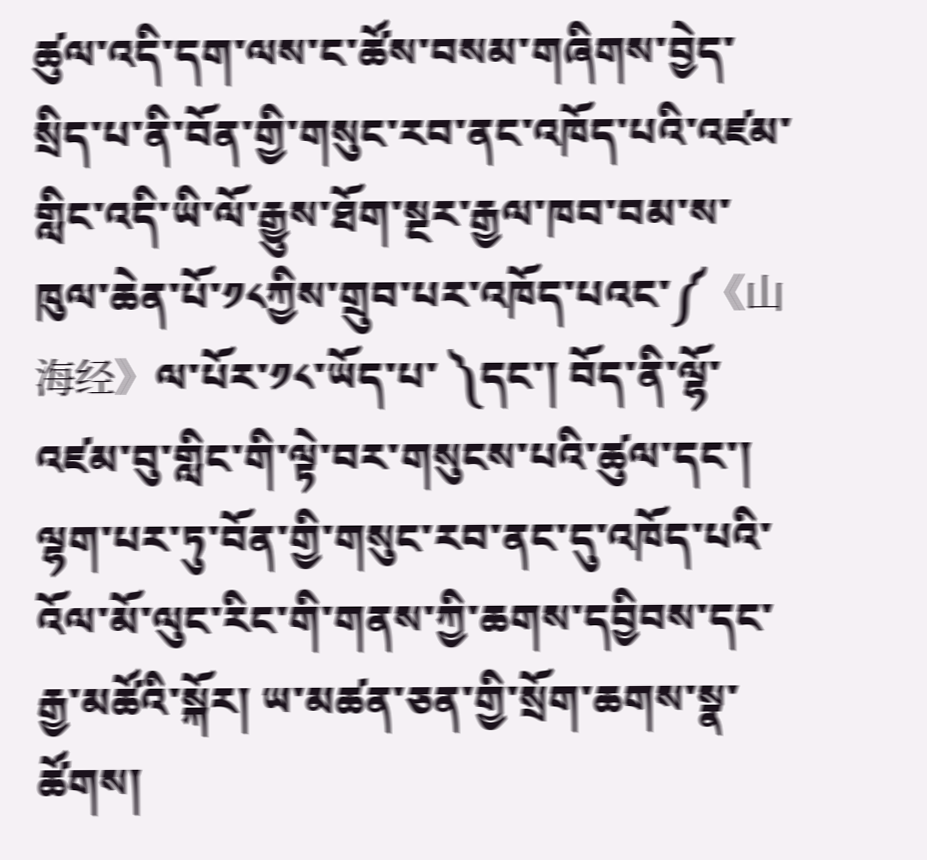ཚུལ་འདི་དག་ལས་ང་ཚོས་བསམ་གཞིགས་བྱེད་སྲིད་པ་ནི་བོན་གྱི་གསུང་རབ་ནང་འཁོད་པའི་འཛམ་གླིང་འདི་ཡི་ལོ་རྒྱུས་ཐོག་སྔར་རྒྱལ་ཁབ་བམ་ས་ཁུལ་ཆེན་པོ་༡༨ཀྱིས་གྲུབ་པར་འཁོད་པའང་༼《山海经》ལ་པོར་༡༨་ཡོད་པ་ ༽དང་། བོད་ནི་ལྷོ་འཛམ་བུ་གླིང་གི་ལྟེ་བར་གསུངས་པའི་ཚུལ་དང་། ལྷག་པར་ཏུ་བོན་གྱི་གསུང་རབ་ནང་དུ་འཁོད་པའི་འོལ་མོ་ལུང་རིང་གི་གནས་ཀྱི་ཆགས་དབྱིབས་དང་རྒྱ་མཚོའི་སྐོར། ཡ་མཚན་ཅན་གྱི་སྲོག་ཆགས་སྣ་ཚོགས།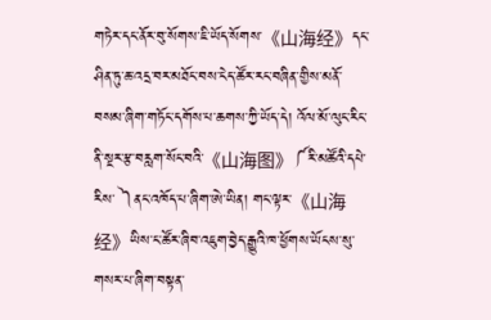གཏེར་དང་ནོར་བུ་སོགས་ཇི་ཡོད་སོགས་《山海经》དང་ཤིན་ཏུ་ཆ་འདྲ་བར་མཐོང་བས་ངེད་ཚོར་རང་བཞིན་གྱིས་མནོ་བསམ་ཞིག་གཏོང་དགོས་པ་ཆགས་ཀྱི་ཡོད་དེ། འོལ་མོ་ལུང་རིང་ནི་སྔར་རྩ་བརླག་སོང་བའི་《山海图》༼རི་མཚོའི་དཔེ་རིས་ ༽ནང་འཁོད་པ་ཞིག་ཨེ་ཡིན། གང་ལྟར་《山海经》ཡིས་ང་ཚོར་ཞིབ་འཇུག་བྱེད་རྒྱུའི་ཁ་ཕྱོགས་ཡོངས་སུ་གསར་པ་ཞིག་བསྟན་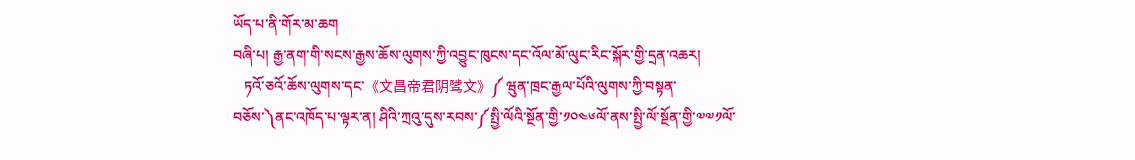ཡོད་པ་ནི་གོར་མ་ཆག
བཞི་པ། རྒྱ་ནག་གི་སངས་རྒྱས་ཆོས་ལུགས་ཀྱི་འབྱུང་ཁུངས་དང་འོལ་མོ་ལུང་རིང་སྐོར་གྱི་དྲན་འཆར།
   ཏའོ་ཅའོ་ཆོས་ལུགས་དང་《文昌帝君阴骘文》༼ ཝུན་ཁྲང་རྒྱལ་པོའི་ལུགས་ཀྱི་བསྟན་བཅོས་༽ནང་འཁོད་པ་ལྟར་ན། ཤིའི་ཀྲའུ་དུས་རབས་༼སྤྱི་ལོའི་སྔོན་གྱི་༡༠༤༦ལོ་ནས་སྤྱི་ལོ་སྔོན་གྱི་༧༧༡ལོ་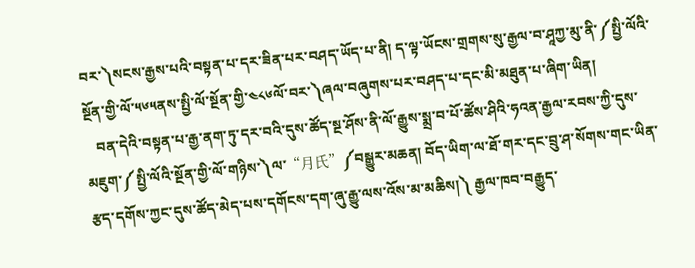བར་༽སངས་རྒྱས་པའི་བསྟན་པ་དར་ཟིན་པར་བཤད་ཡོད་པ་ནི། ད་ལྟ་ཡོངས་གྲགས་སུ་རྒྱལ་བ་ཤཱཀྱ་མུ་ནི་༼སྤྱི་ལོའི་སྔོན་གྱི་ལོ་༥༦༥ནས་སྤྱི་ལོ་སྔོན་གྱི་༤༨༦ལོ་བར་༽ཞལ་བཞུགས་པར་བཤད་པ་དང་མི་མཐུན་པ་ཞིག་ཡིན།
   བན་དེའི་བསྟན་པ་རྒྱ་ནག་ཏུ་དར་བའི་དུས་ཚོད་སྔ་ཤོས་ནི་ལོ་རྒྱུས་སྨྲ་བ་པོ་ཚོས་ཤིའི་ཧའན་རྒྱལ་རབས་ཀྱི་དུས་མཇུག་༼སྤྱི་ལོའི་སྔོན་གྱི་ལོ་གཉིས་༽ལ་“月氏”༼བསྒྱུར་མཆན། བོད་ཡིག་ལ་ཐོ་གར་དང་བྲུ་ཤ་སོགས་གང་ཡིན་རྩད་དགོས་ཀྱང་དུས་ཚོད་མེད་པས་དགོངས་དག་ཞུ་རྒྱུ་ལས་འོས་མ་མཆིས།༽ རྒྱལ་ཁབ་བརྒྱུད་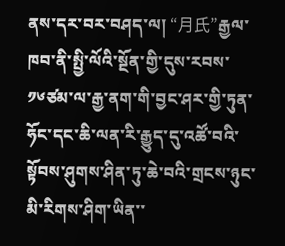ནས་དར་བར་བཤད་ལ། “月氏”རྒྱལ་ཁབ་ནི་སྤྱི་ལོའི་སྔོན་གྱི་དུས་རབས་༡༦ཙམ་ལ་རྒྱ་ནག་གི་བྱང་ཤར་གྱི་ཏུན་ཧོང་དང་ཆི་ལན་རི་རྒྱུད་དུ་འཚོ་བའི་སྟོབས་ཤུགས་ཤིན་ཏུ་ཆེ་བའི་གྲངས་ཉུང་མི་རིགས་ཤིག་ཡིན་་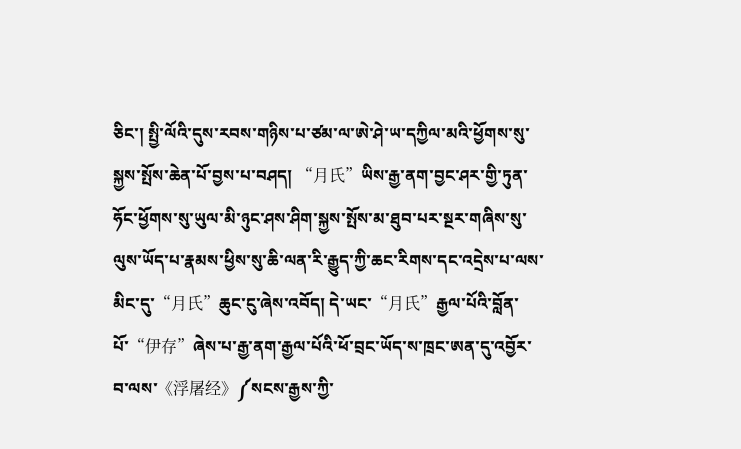ཅིང་། སྤྱི་ལོའི་དུས་རབས་གཉིས་པ་ཙམ་ལ་ཨེ་ཤེ་ཡ་དཀྱིལ་མའི་ཕྱོགས་སུ་སྐྱས་སྤོས་ཆེན་པོ་བྱས་པ་བཤད། “月氏”ཡིས་རྒྱ་ནག་བྱང་ཤར་གྱི་ཏུན་ཧོང་ཕྱོགས་སུ་ཡུལ་མི་ཉུང་ཤས་ཤིག་སྐྱས་སྤོས་མ་ཐུབ་པར་སྔར་གཞིས་སུ་ལུས་ཡོད་པ་རྣམས་ཕྱིས་སུ་ཆི་ལན་རི་རྒྱུད་ཀྱི་ཆང་རིགས་དང་འདྲེས་པ་ལས་མིང་དུ་“月氏”ཆུང་ངུ་ཞེས་འབོད། དེ་ཡང་“月氏”རྒྱལ་པོའི་བློན་པོ་“伊存”ཞེས་པ་རྒྱ་ནག་རྒྱལ་པོའི་ཕོ་བྲང་ཡོད་ས་ཁྲང་ཨན་དུ་འབྱོར་བ་ལས་《浮屠经》༼སངས་རྒྱས་ཀྱི་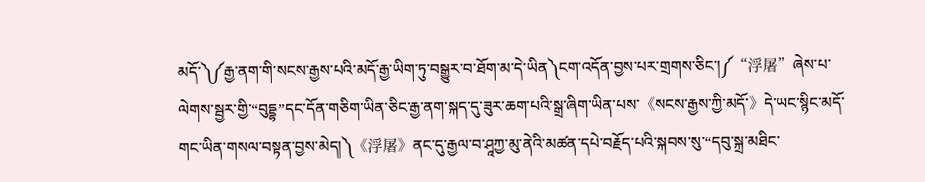མདོ་༽༼རྒྱ་ནག་གི་སངས་རྒྱས་པའི་མདོ་རྒྱ་ཡིག་ཏུ་བསྒྱུར་བ་ཐོག་མ་དེ་ཡིན༽ངག་འདོན་བྱས་པར་གྲགས་ཅིང་།༼“浮屠”ཞེས་པ་ལེགས་སྦྱར་གྱི་“བུདྡྷ”དང་དོན་གཅིག་ཡིན་ཅིང་རྒྱ་ནག་སྐད་དུ་ཟུར་ཆག་པའི་སྒྲ་ཞིག་ཡིན་པས་《སངས་རྒྱས་ཀྱི་མདོ་》དེ་ཡང་སྙིང་མདོ་གང་ཡིན་གསལ་བསྟན་བྱས་མེད།༽《浮屠》ནང་དུ་རྒྱལ་བ་ཤཱཀྱ་མུ་ནེའི་མཚན་དཔེ་བརྗོད་པའི་སྐབས་སུ་“དབུ་སྐྲ་མཐིང་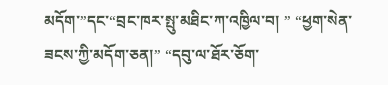མདོག་”དང་“བྲང་ཁར་སྤུ་མཐིང་ཀ་འཁྱིལ་བ། ” “ཕྱག་སེན་ཟངས་ཀྱི་མདོག་ཅན།” “དབུ་ལ་ཐོར་ཅོག་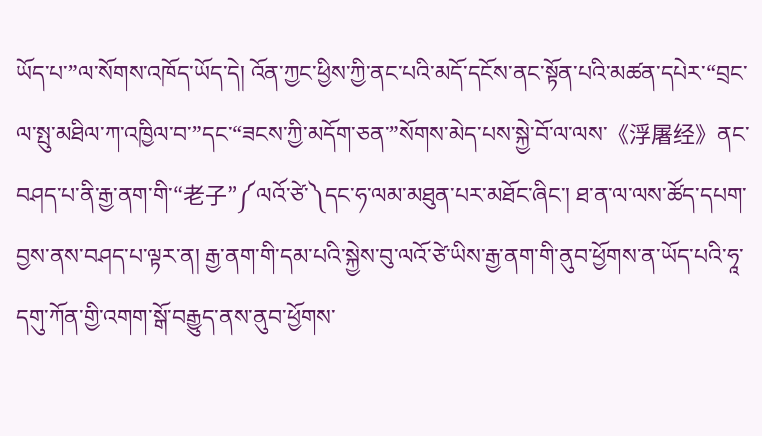ཡོད་པ་”ལ་སོགས་འཁོད་ཡོད་དེ། འོན་ཀྱང་ཕྱིས་ཀྱི་ནང་པའི་མདོ་དངོས་ནང་སྟོན་པའི་མཚན་དཔེར་“བྲང་ལ་སྤུ་མཐིལ་ཀ་འཁྱིལ་བ་”དང་“ཟངས་ཀྱི་མདོག་ཅན་”སོགས་མེད་པས་སྐྱེ་བོ་ལ་ལས་《浮屠经》ནང་བཤད་པ་ནི་རྒྱ་ནག་གི་“老子”༼ལའོ་ཙེ་༽དང་ཧ་ལམ་མཐུན་པར་མཐོང་ཞིང་། ཐ་ན་ལ་ལས་ཚོད་དཔག་བྱས་ནས་བཤད་པ་ལྟར་ན། རྒྱ་ནག་གི་དམ་པའི་སྐྱེས་བུ་ལའོ་ཙེ་ཡིས་རྒྱ་ནག་གི་ནུབ་ཕྱོགས་ན་ཡོད་པའི་ཧཱ་དགུ་ཀོན་གྱི་འགག་སྒོ་བརྒྱུད་ནས་ནུབ་ཕྱོགས་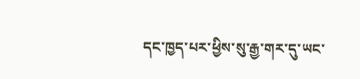དང་ཁྱད་པར་ཕྱིས་སུ་རྒྱ་གར་དུ་ཡང་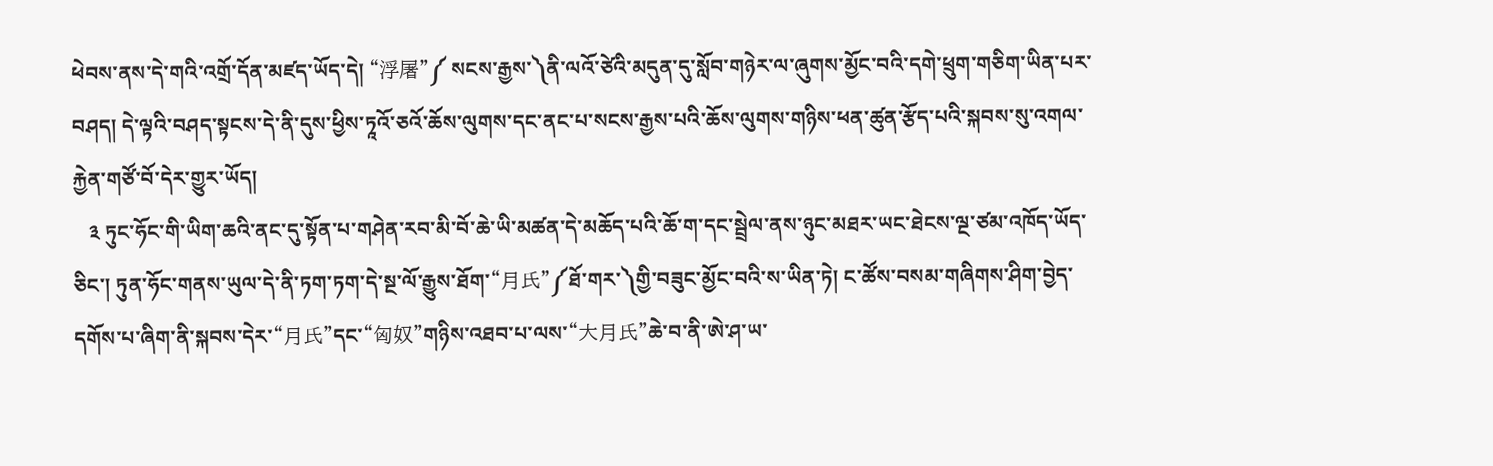ཕེབས་ནས་དེ་གའི་འགྲོ་དོན་མཛད་ཡོད་དེ། “浮屠”༼ སངས་རྒྱས་༽ནི་ལའོ་ཙེའི་མདུན་དུ་སློབ་གཉེར་ལ་ཞུགས་མྱོང་བའི་དགེ་ཕྲུག་གཅིག་ཡིན་པར་བཤད། དེ་ལྟའི་བཤད་སྟངས་དེ་ནི་དུས་ཕྱིས་ཏཱའོ་ཅའོ་ཆོས་ལུགས་དང་ནང་པ་སངས་རྒྱས་པའི་ཆོས་ལུགས་གཉིས་ཕན་ཚུན་རྩོད་པའི་སྐབས་སུ་འགལ་རྐྱེན་གཙོ་བོ་དེར་གྱུར་ཡོད།
   ༣ ཏུང་ཧོང་གི་ཡིག་ཆའི་ནང་དུ་སྟོན་པ་གཤེན་རབ་མི་བོ་ཆེ་ཡི་མཚན་དེ་མཆོད་པའི་ཆོ་ག་དང་སྦྲེལ་ནས་ཉུང་མཐར་ཡང་ཐེངས་ལྔ་ཙམ་འཁོད་ཡོད་ཅིང་། ཏུན་ཧོང་གནས་ཡུལ་དེ་ནི་ཏག་ཏག་དེ་སྔ་ལོ་རྒྱུས་ཐོག་“月氏”༼ཐོ་གར་༽གྱི་བཟུང་མྱོང་བའི་ས་ཡིན་ཏེ། ང་ཚོས་བསམ་གཞིགས་ཤིག་བྱེད་དགོས་པ་ཞིག་ནི་སྐབས་དེར་“月氏”དང་“匈奴”གཉིས་འཐབ་པ་ལས་“大月氏”ཆེ་བ་ནི་ཨེ་ཤ་ཡ་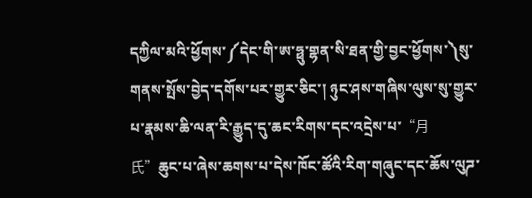དཀྱིལ་མའི་ཕྱོགས་༼དེང་གི་ཨ་ཧྥུ་གྷན་སི་ཐན་གྱི་བྱང་ཕྱོགས་༽སུ་གནས་སྤོས་བྱེད་དགོས་པར་གྱུར་ཅིང་། ཉུང་ཤས་གཞིས་ལུས་སུ་གྱུར་པ་རྣམས་ཆི་ལན་རི་རྒྱུད་དུ་ཆང་རིགས་དང་འདྲེས་པ་“月氏”ཆུང་པ་ཞེས་ཆགས་པ་དེས་ཁོང་ཚོའི་རིག་གཞུང་དང་ཆོས་ལུཌ་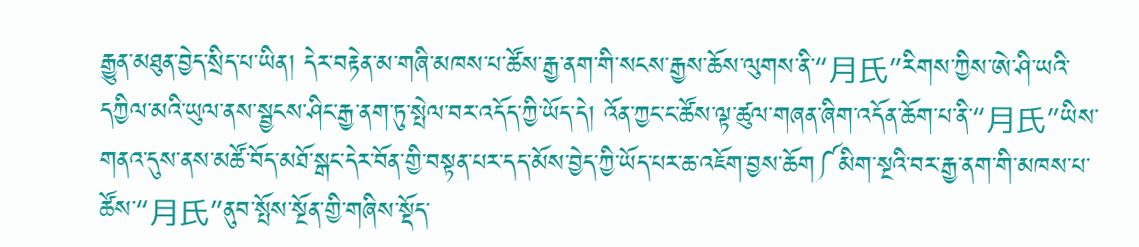རྒྱུན་མཐུན་བྱེད་སྲིད་པ་ཡིན། དེར་བརྟེན་མ་གཞི་མཁས་པ་ཚོས་རྒྱ་ནག་གི་སངས་རྒྱས་ཆོས་ལུགས་ནི་“月氏”རིགས་ཀྱིས་ཨེ་ཤི་ཡའི་དཀྱིལ་མའི་ཡུལ་ནས་སྦྱངས་ཤིང་རྒྱ་ནག་ཏུ་སྤེལ་བར་འདོད་ཀྱི་ཡོད་དེ། འོན་ཀྱང་ང་ཚོས་ལྟ་ཚུལ་གཞན་ཞིག་འདོན་ཆོག་པ་ནི་“月氏”ཡིས་གནའ་དུས་ནས་མཚོ་བོད་མཐོ་སྒང་དེར་བོན་གྱི་བསྟན་པར་དད་མོས་བྱེད་ཀྱི་ཡོད་པར་ཆ་འཇོག་བྱས་ཆོག༼མིག་སྔའི་བར་རྒྱ་ནག་གི་མཁས་པ་ཚོས་“月氏”ནུབ་སྤོས་སྔོན་གྱི་གཞིས་སྡོད་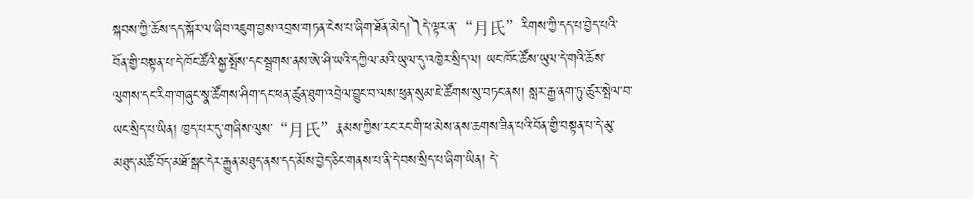སྐབས་ཀྱི་ཆོས་དད་སྐོར་ལ་ཞིབ་འཇུག་བྱས་འབྲས་གཏན་ངེས་པ་ཞིག་ཐོན་མེད།༽དེ་ལྟར་ན་“月氏”རིགས་ཀྱི་དད་པ་བྱེད་པའི་བོན་གྱི་བསྟན་པ་དེ་ཁོང་ཚོའི་སྐྱ་སྤོས་དང་སྦྲགས་ནས་ཨེ་ཤི་ཡའི་དཀྱིལ་མའི་ཡུལ་དུ་འཁྱེར་སྲིད་ལ། ཡང་ཁོང་ཚོས་ཡུལ་དེ་གའི་ཆོས་ལུགས་དང་རིག་གཞུང་སྣ་ཚོགས་ཤིག་དང་ཕན་ཚུན་ཐུག་འབྲེལ་བྱུང་བ་ལས་ཕུན་སུམ་ཇེ་ཚོགས་སུ་བཏང་ནས། སླར་རྒྱ་ནག་ཏུ་ཚུར་སྤེལ་བ་ཡང་སྲིད་པ་ཡིན། ཁྱད་པར་དུ་གཞིས་ལུས་“月氏”རྣམས་ཀྱིས་རང་རང་གི་ཕ་མེས་ནས་ཆགས་ཟིན་པའི་བོན་གྱི་བསྟན་པ་དེ་མུ་མཐུད་མཚོ་བོད་མཐོ་སྒང་དེར་རྒྱུན་མཐུད་ནས་དད་མོས་བྱེད་ཅིང་གནས་པ་ནི་དེ་བས་སྲིད་པ་ཞིག་ཡིན། དེ་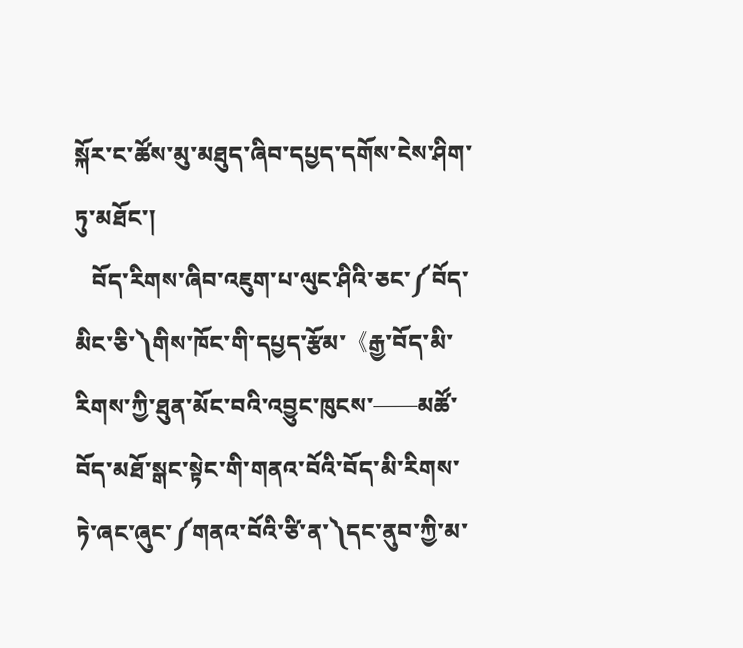སྐོར་ང་ཚོས་མུ་མཐུད་ཞིབ་དཔྱད་དགོས་ངེས་ཤིག་ཏུ་མཐོང་།
   བོད་རིགས་ཞིབ་འཇུག་པ་ལུང་ཤིའི་ཅང་༼བོད་མིང་ཅི་༽གིས་ཁོང་གི་དཔྱད་རྩོམ་《རྒྱ་བོད་མི་རིགས་ཀྱི་ཐུན་མོང་བའི་འབྱུང་ཁུངས་——མཚོ་བོད་མཐོ་སྒང་སྟེང་གི་གནའ་བོའི་བོད་མི་རིགས་ཏེ་ཞང་ཞུང་༼གནའ་བོའི་ཙི་ན་༽དང་ནུབ་ཀྱི་མ་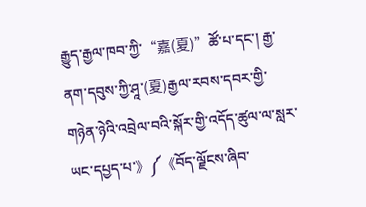རྒྱུད་རྒྱལ་ཁབ་ཀྱི་“嘉(夏)”ཚོ་པ་དང་། རྒྱ་ནག་དབུས་ཀྱི་ཤཱ་(夏)རྒྱལ་རབས་དབར་གྱི་གཉེན་ཉེའི་འབྲེལ་བའི་སྐོར་གྱི་འདོད་ཚུལ་ལ་སླར་ཡང་དཔྱད་པ་》༼《བོད་ལྗོངས་ཞིབ་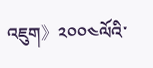འཇུག》༢༠༠༤ལོའི་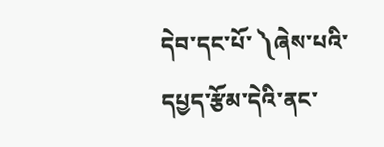དེབ་དང་པོ་ ༽ཞེས་པའི་དཔྱད་རྩོམ་དེའི་ནང་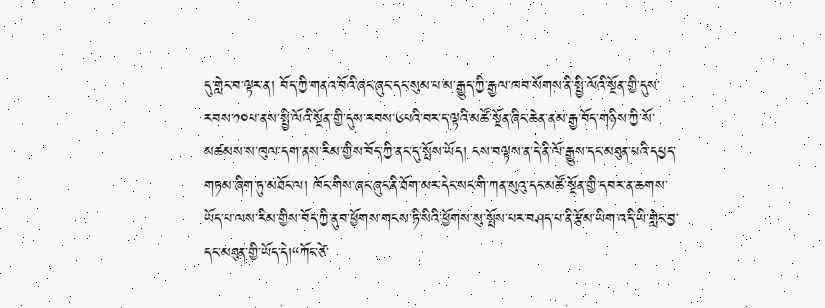དུ་གླེང་བ་ལྟར་ན། བོད་ཀྱི་གནའ་བོའི་ཞང་ཞུང་དང་སུམ་པ་མ་རྒྱུད་ཀྱི་རྒྱལ་ཁབ་སོགས་ནི་སྤྱི་ལོའི་སྔོན་གྱི་དུས་རབས་༡༠པ་ནས་སྤྱི་ལོའི་སྔོན་གྱི་དུས་རབས་༦པའི་བར་ད་ལྟའི་མཚོ་སྔོན་ཞིང་ཆེན་ནམ་རྒྱ་བོད་གཉིས་ཀྱི་སོ་མཚམས་ས་ཁུལ་དག་ནས་རིམ་གྱིས་བོད་ཀྱི་ནང་དུ་སྤོས་ཡོད། ངས་བལྟས་ན་དེ་ནི་ལོ་རྒྱུས་དང་མཐུན་པའི་དཔྱད་གཏམ་ཞིག་ཏུ་མཐོང་ལ། ཁོང་གིས་ཞང་ཞུང་ནི་ཐོག་མར་དེང་སང་གི་ཀན་སུའུ་དང་མཚོ་སྔོན་གྱི་དབར་ན་ཆགས་ཡོད་པ་ལས་རིམ་གྱིས་བོད་ཀྱི་ནུབ་ཕྱོགས་གངས་ཏི་སིའི་ཕྱོགས་སུ་སྤོས་པར་བཤད་པ་ནི་རྩོམ་ཡིག་འདི་ཡི་གླེང་བྱ་དང་མཐུན་གྱི་ཡོད་དེ།“ཀོང་ཙེ་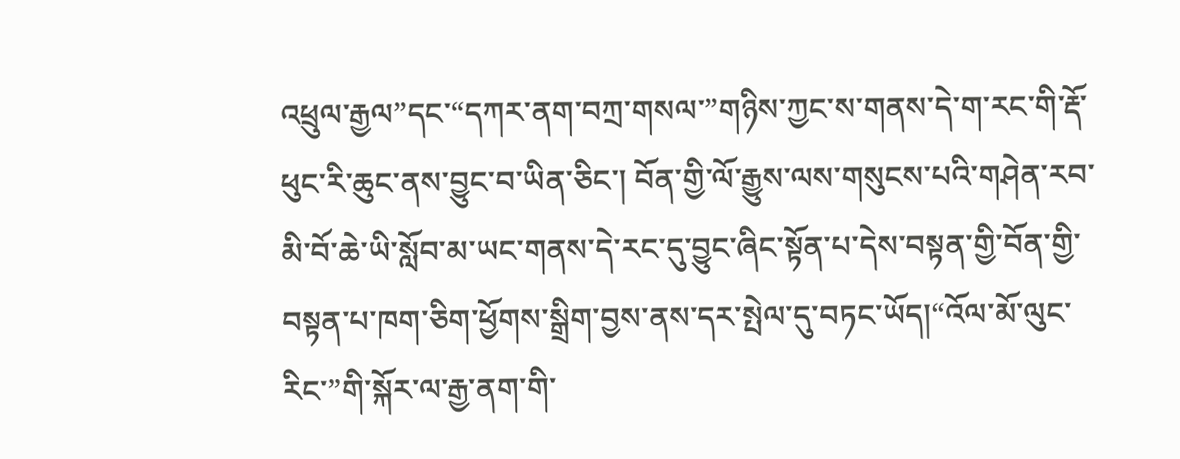འཕྲུལ་རྒྱལ”དང་“དཀར་ནག་བཀྲ་གསལ་”གཉིས་ཀྱང་ས་གནས་དེ་ག་རང་གི་རྡོ་ཕུང་རི་ཆུང་ནས་བྱུང་བ་ཡིན་ཅིང་། བོན་གྱི་ལོ་རྒྱུས་ལས་གསུངས་པའི་གཤེན་རབ་མི་བོ་ཆེ་ཡི་སློབ་མ་ཡང་གནས་དེ་རང་དུ་བྱུང་ཞིང་སྟོན་པ་དེས་བསྟན་གྱི་བོན་གྱི་བསྟན་པ་ཁག་ཅིག་ཕྱོགས་སྒྲིག་བྱས་ནས་དར་སྤེལ་དུ་བཏང་ཡོད།“འོལ་མོ་ལུང་རིང་”གི་སྐོར་ལ་རྒྱ་ནག་གི་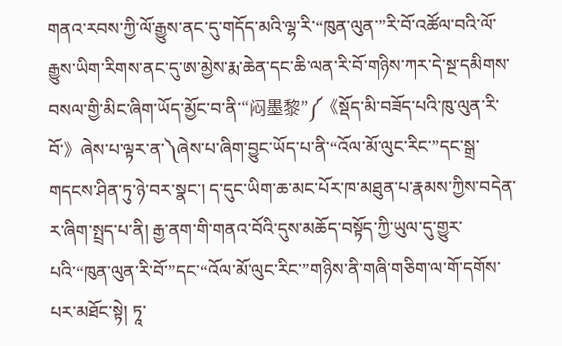གནའ་རབས་ཀྱི་ལོ་རྒྱུས་ནང་དུ་གདོད་མའི་ལྷ་རི་“ཁུན་ལུན་”རི་བོ་འཚོལ་བའི་ལོ་རྒྱུས་ཡིག་རིགས་ནང་དུ་ཨ་མྱེས་རྨ་ཆེན་དང་ཆི་ལན་རི་བོ་གཉིས་ཀར་དེ་སྔ་དམིགས་བསལ་གྱི་མིང་ཞིག་ཡོད་མྱོང་བ་ནི་“闷墨黎”༼《སྡོད་མི་བཟོད་པའི་ཁུ་ལུན་རི་བོ་》ཞེས་པ་ལྟར་ན་༽ཞེས་པ་ཞིག་བྱུང་ཡོད་པ་ནི་“འོལ་མོ་ལུང་རིང་”དང་སྒྲ་གདངས་ཤིན་ཏུ་ཉེ་བར་སྣང་། ད་དུང་ཡིག་ཆ་མང་པོར་ཁ་མཐུན་པ་རྣམས་ཀྱིས་བདེན་ར་ཞིག་སྤྲད་པ་ནི། རྒྱ་ནག་གི་གནའ་བོའི་དུས་མཆོད་བསྟོད་ཀྱི་ཡུལ་དུ་གྱུར་པའི་“ཁུན་ལུན་རི་བོ་”དང་“འོལ་མོ་ལུང་རིང་”གཉིས་ནི་གཞི་གཅིག་ལ་གོ་དགོས་པར་མཐོང་སྟེ། ཏཱ་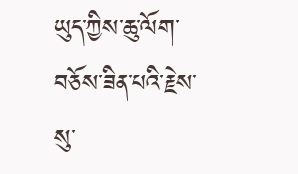ཡུད་ཀྱིས་ཆུ་ལོག་བཅོས་ཟིན་པའི་རྗེས་སུ་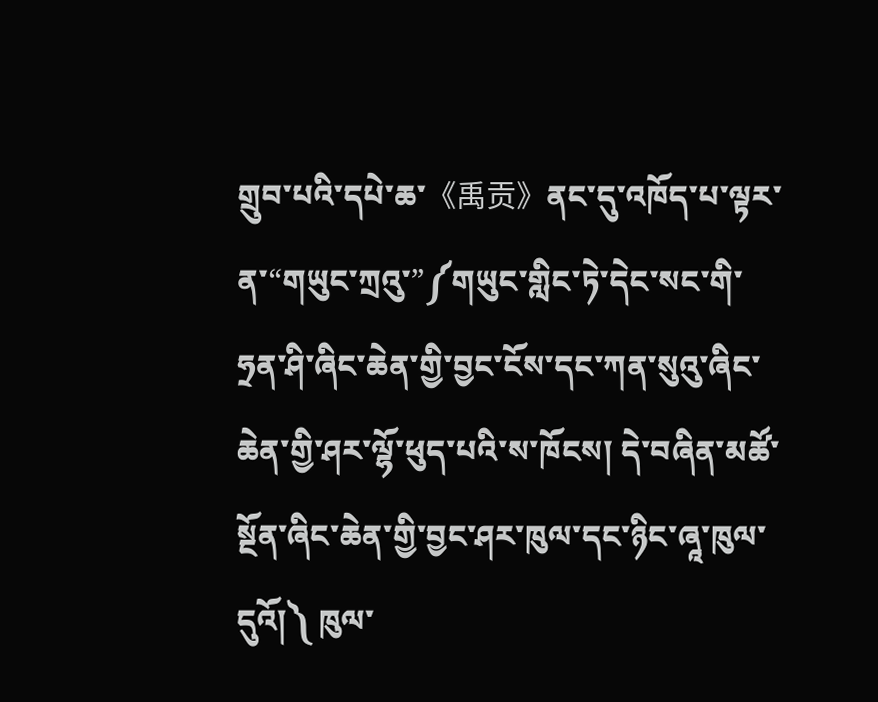གྲུབ་པའི་དཔེ་ཆ་《禹贡》ནང་དུ་འཁོད་པ་ལྟར་ན་“གཡུང་ཀྲའུ་”༼གཡུང་གླིང་ཏེ་དེང་སང་གི་ཧྲན་ཤི་ཞིང་ཆེན་གྱི་བྱང་ངོས་དང་ཀན་སུའུ་ཞིང་ཆེན་གྱི་ཤར་ལྷོ་ཕུད་པའི་ས་ཁོངས། དེ་བཞིན་མཚོ་སྔོན་ཞིང་ཆེན་གྱི་བྱང་ཤར་ཁུལ་དང་ཉིང་ཞཱ་ཁུལ་དུའོ།༽ ཁུལ་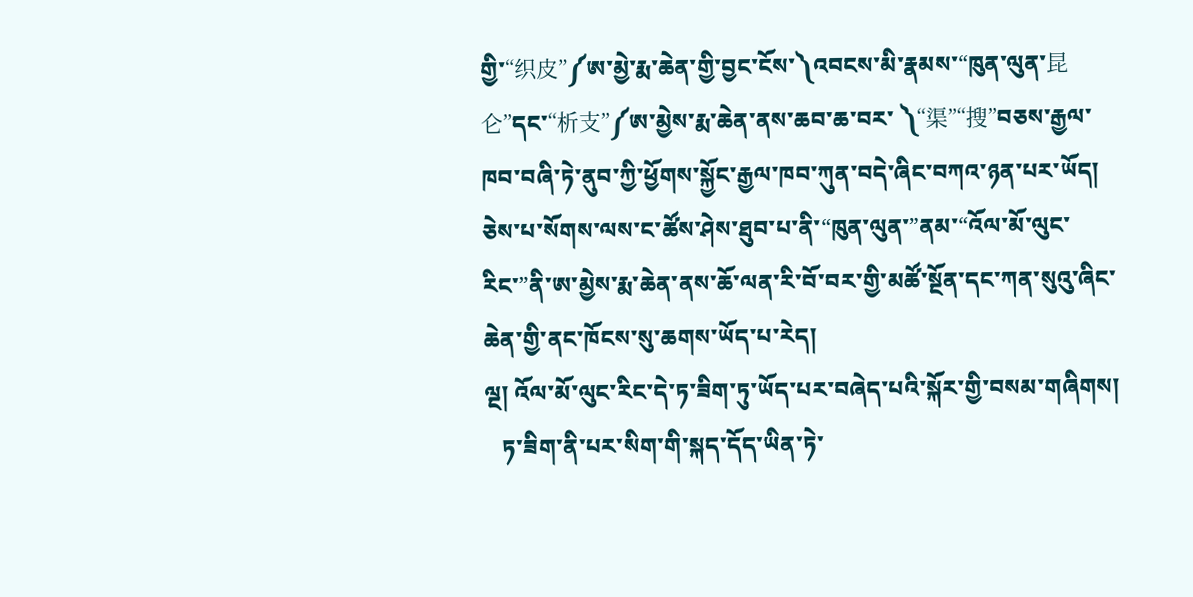གྱི་“织皮”༼ཨ་མྱེ་རྨ་ཆེན་གྱི་བྱང་ངོས་༽འབངས་མི་རྣམས་“ཁུན་ལུན་昆仑”དང་“析支”༼ཨ་མྱེས་རྨ་ཆེན་ནས་ཆབ་ཆ་བར་ ༽“渠”“搜”བཅས་རྒྱལ་ཁབ་བཞི་ཏེ་ནུབ་ཀྱི་ཕྱོགས་སྐྱོང་རྒྱལ་ཁབ་ཀུན་བདེ་ཞིང་བཀའ་ཉན་པར་ཡོད། ཅེས་པ་སོགས་ལས་ང་ཚོས་ཤེས་ཐུབ་པ་ནི་“ཁུན་ལུན་”ནམ་“འོལ་མོ་ལུང་རིང་”ནི་ཨ་མྱེས་རྨ་ཆེན་ནས་ཆོ་ལན་རི་བོ་བར་གྱི་མཚོ་སྔོན་དང་ཀན་སུའུ་ཞིང་ཆེན་གྱི་ནང་ཁོངས་སུ་ཆགས་ཡོད་པ་རེད།
ལྔ། འོལ་མོ་ལུང་རིང་དེ་ཏ་ཟིག་ཏུ་ཡོད་པར་བཞེད་པའི་སྐོར་གྱི་བསམ་གཞིགས།
   ཏ་ཟིག་ནི་པར་སིག་གི་སྐད་དོད་ཡིན་ཏེ་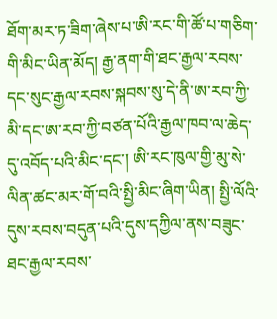ཐོག་མར་ཏ་ཟིག་ཞེས་པ་ཨི་རང་གི་ཚོ་པ་གཅིག་གི་མིང་ཡིན་མོད། རྒྱ་ནག་གི་ཐང་རྒྱལ་རབས་དང་སུང་རྒྱལ་རབས་སྐབས་སུ་དེ་ནི་ཨ་རབ་ཀྱི་མི་དང་ཨ་རབ་ཀྱི་བཙན་པོའི་རྒྱལ་ཁབ་ལ་ཆེད་དུ་འབོད་པའི་མིང་དང་། ཨི་རང་ཁུལ་གྱི་མུ་སེ་ལིན་ཚང་མར་གོ་བའི་སྤྱི་མིང་ཞིག་ཡིན། སྤྱི་ལོའི་དུས་རབས་བདུན་པའི་དུས་དཀྱིལ་ནས་བཟུང་ཐང་རྒྱལ་རབས་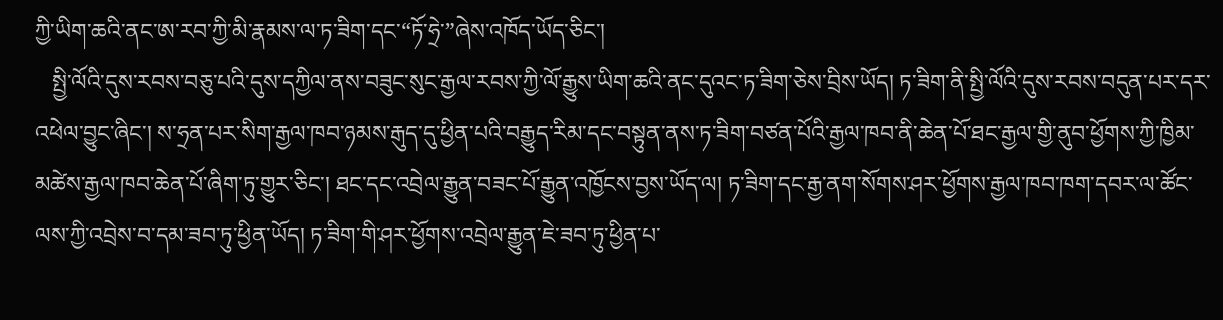ཀྱི་ཡིག་ཆའི་ནང་ཨ་རབ་ཀྱི་མི་རྣམས་ལ་ཏ་ཟིག་དང་“ཏོ་ཧྲེ་”ཞེས་འཁོད་ཡོད་ཅིང་།
   སྤྱི་ལོའི་དུས་རབས་བཅུ་པའི་དུས་དཀྱིལ་ནས་བཟུང་སུང་རྒྱལ་རབས་ཀྱི་ལོ་རྒྱུས་ཡིག་ཆའི་ནང་དུའང་ཏ་ཟིག་ཅེས་བྲིས་ཡོད། ཏ་ཟིག་ནི་སྤྱི་ལོའི་དུས་རབས་བདུན་པར་དར་འཕེལ་བྱུང་ཞིང་། ས་ཧྲན་པར་སིག་རྒྱལ་ཁབ་ཉམས་རྒུད་དུ་ཕྱིན་པའི་བརྒྱུད་རིམ་དང་བསྟུན་ནས་ཏ་ཟིག་བཙན་པོའི་རྒྱལ་ཁབ་ནི་ཆེན་པོ་ཐང་རྒྱལ་གྱི་ནུབ་ཕྱོགས་ཀྱི་ཁྱིམ་མཚེས་རྒྱལ་ཁབ་ཆེན་པོ་ཞིག་ཏུ་གྱུར་ཅིང་། ཐང་དང་འབྲེལ་རྒྱུན་བཟང་པོ་རྒྱུན་འཁྱོངས་བྱས་ཡོད་ལ། ཏ་ཟིག་དང་རྒྱ་ནག་སོགས་ཤར་ཕྱོགས་རྒྱལ་ཁབ་ཁག་དབར་ལ་ཚོང་ལས་ཀྱི་འབྲེས་བ་དམ་ཟབ་ཏུ་ཕྱིན་ཡོད། ཏ་ཟིག་གི་ཤར་ཕྱོགས་འབྲེལ་རྒྱུན་ཇེ་ཟབ་ཏུ་ཕྱིན་པ་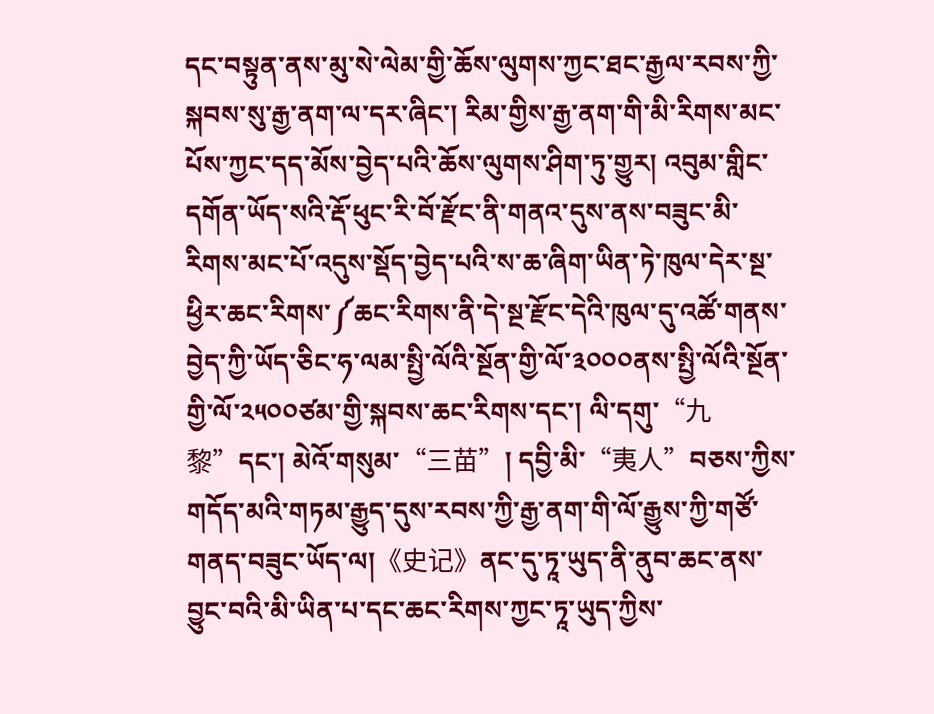དང་བསྟུན་ནས་མུ་སེ་ལེམ་གྱི་ཆོས་ལུགས་ཀྱང་ཐང་རྒྱལ་རབས་ཀྱི་སྐབས་སུ་རྒྱ་ནག་ལ་དར་ཞིང་། རིམ་གྱིས་རྒྱ་ནག་གི་མི་རིགས་མང་པོས་ཀྱང་དད་མོས་བྱེད་པའི་ཆོས་ལུགས་ཤིག་ཏུ་གྱུར། འབུམ་གླིང་དགོན་ཡོད་སའི་རྡོ་ཕུང་རི་བོ་རྫོང་ནི་གནའ་དུས་ནས་བཟུང་མི་རིགས་མང་པོ་འདུས་སྡོད་བྱེད་པའི་ས་ཆ་ཞིག་ཡིན་ཏེ་ཁུལ་དེར་སྔ་ཕྱིར་ཆང་རིགས་༼ཆང་རིགས་ནི་དེ་སྔ་རྫོང་དེའི་ཁུལ་དུ་འཚོ་གནས་བྱེད་ཀྱི་ཡོད་ཅིང་ཧ་ལམ་སྤྱི་ལོའི་སྔོན་གྱི་ལོ་༣༠༠༠ནས་སྤྱི་ལོའི་སྔོན་གྱི་ལོ་༢༥༠༠ཙམ་གྱི་སྐབས་ཆང་རིགས་དང་། ལི་དགུ་“九黎”དང་། མེའོ་གསུམ་“三苗”། དབྱི་མི་“夷人”བཅས་ཀྱིས་གདོད་མའི་གཏམ་རྒྱུད་དུས་རབས་ཀྱི་རྒྱ་ནག་གི་ལོ་རྒྱུས་ཀྱི་གཙོ་གནད་བཟུང་ཡོད་ལ།《史记》ནང་དུ་ཏཱ་ཡུད་ནི་ནུབ་ཆང་ནས་བྱུང་བའི་མི་ཡིན་པ་དང་ཆང་རིགས་ཀྱང་ཏཱ་ཡུད་ཀྱིས་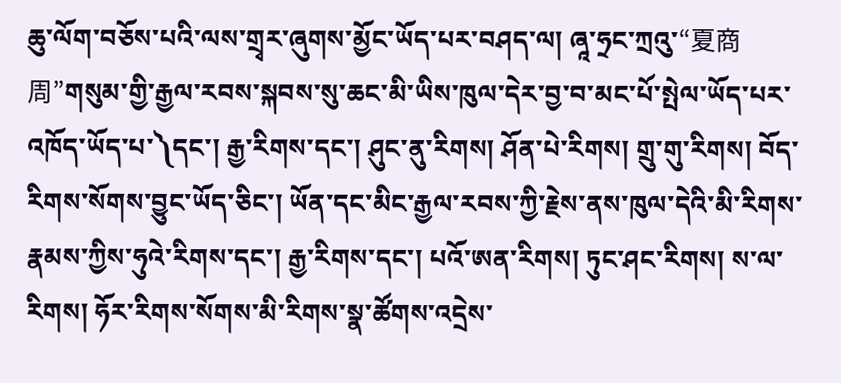ཆུ་ལོག་བཅོས་པའི་ལས་གྲྭར་ཞུགས་མྱོང་ཡོད་པར་བཤད་ལ། ཞཱ་ཧྲང་ཀྲའུ་“夏商周”གསུམ་གྱི་རྒྱལ་རབས་སྐབས་སུ་ཆང་མི་ཡིས་ཁུལ་དེར་བྱ་བ་མང་པོ་སྤེལ་ཡོད་པར་འཁོད་ཡོད་པ་༽དང་། རྒྱ་རིགས་དང་། ཤུང་ནུ་རིགས། ཤོན་པེ་རིགས། གྲུ་གུ་རིགས། བོད་རིགས་སོགས་བྱུང་ཡོད་ཅིང་། ཡོན་དང་མིང་རྒྱལ་རབས་ཀྱི་རྗེས་ནས་ཁུལ་དེའི་མི་རིགས་རྣམས་ཀྱིས་ཧུའེ་རིགས་དང་། རྒྱ་རིགས་དང་། པའོ་ཨན་རིགས། ཏུང་ཤང་རིགས། ས་ལ་རིགས། ཧོར་རིགས་སོགས་མི་རིགས་སྣ་ཚོགས་འདྲེས་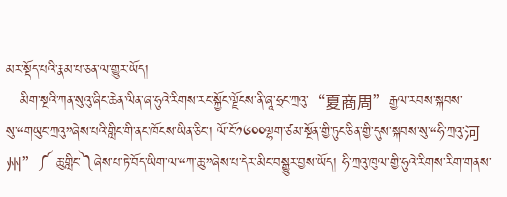མར་སྡོད་པའི་རྣམ་པ་ཅན་ལ་གྱུར་ཡོད།
   མིག་སྔའི་ཀན་སུའུ་ཞིང་ཆེན་ལིན་ཞ་ཧུའེ་རིགས་རང་སྐྱོང་ལྗོངས་ནི་ཞཱ་ཧྲང་ཀྲའུ་“夏商周”རྒྱལ་རབས་སྐབས་སུ་“གཡུང་ཀྲའུ”ཞེས་པའི་གླིང་གི་ནང་ཁོངས་ཡིན་ཅིང་། ལོ་ངོ་༡༦༠༠ལྷག་ཙམ་སྔོན་གྱི་ཏུང་ཅིན་གྱི་དུས་སྐབས་སུ་“ཧི་ཀྲའུ་河州”༼ ཆུ་གླིང་༽ཞེས་པ་ཏེ་བོད་ཡིག་ལ་“ཀ་ཆུ་”ཞེས་པ་དེར་མིང་བསྒྱུར་བྱས་ཡོད། ཧི་ཀྲའུ་ཁུལ་གྱི་ཧུའེ་རིགས་རིག་གནས་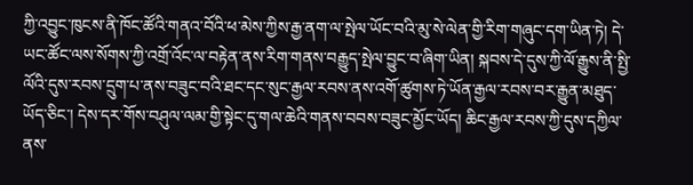ཀྱི་འབྱུང་ཁུངས་ནི་ཁོང་ཚོའི་གནའ་བོའི་ཕ་མེས་ཀྱིས་རྒྱ་ནག་ལ་སྤེལ་ཡོང་བའི་མུ་སེ་ལེན་གྱི་རིག་གཞུང་དག་ཡིན་ཏེ། དེ་ཡང་ཚོང་ལས་སོགས་ཀྱི་འགྲོ་འོང་ལ་བརྟེན་ནས་རིག་གནས་བརྒྱུད་སྤེལ་བྱུང་བ་ཞིག་ཡིན། སྐབས་དེ་དུས་ཀྱི་ལོ་རྒྱུས་ནི་སྤྱི་ལོའི་དུས་རབས་དྲུག་པ་ནས་བཟུང་བའི་ཐང་དང་སུང་རྒྱལ་རབས་ནས་འགོ་ཚུགས་ཏེ་ཡོན་རྒྱལ་རབས་བར་རྒྱུན་མཐུད་ཡོད་ཅིང་། དེས་དར་གོས་བཤུལ་ལམ་གྱི་སྟེང་དུ་གལ་ཆེའི་གནས་བབས་བཟུང་མྱོང་ཡོད། ཆིང་རྒྱལ་རབས་ཀྱི་དུས་དཀྱིལ་ནས་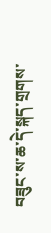བཟུང་ས་ཆ་དེ་སྐད་གྲགས་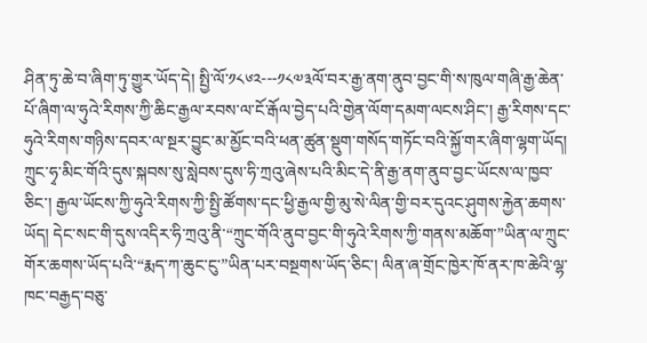ཤིན་ཏུ་ཆེ་བ་ཞིག་ཏུ་གྱུར་ཡོད་དེ། སྤྱི་ལོ་༡༨༦༢---༡༨༧༣ལོ་བར་རྒྱ་ནག་ནུབ་བྱང་གི་ས་ཁུལ་གཞི་རྒྱ་ཆེན་པོ་ཞིག་ལ་ཧུའེ་རིགས་ཀྱི་ཆིང་རྒྱལ་རབས་ལ་ངོ་རྒོལ་བྱེད་པའི་གྱེན་ལོག་དམག་ལངས་ཤིང་། རྒྱ་རིགས་དང་ཧུའེ་རིགས་གཉིས་དབར་ལ་སྔར་བྱུང་མ་མྱོང་བའི་ཕན་ཚུན་སྡུག་གསོད་གཏོང་བའི་སྐྱོ་གར་ཞིག་ལྷག་ཡོད། ཀྲུང་ཧྭ་མིང་གོའི་དུས་སྐབས་སུ་སླེབས་དུས་ཧི་ཀྲའུ་ཞེས་པའི་མིང་དེ་ནི་རྒྱ་ནག་ནུབ་བྱང་ཡོངས་ལ་ཁྱབ་ཅིང་། རྒྱལ་ཡོངས་ཀྱི་ཧུའེ་རིགས་ཀྱི་སྤྱི་ཚོགས་དང་ཕྱི་རྒྱལ་གྱི་མུ་སེ་ལིན་གྱི་བར་དུའང་ཤུགས་རྐྱེན་ཆགས་ཡོད། དེང་སང་གི་དུས་འདིར་ཧི་ཀྲའུ་ནི་“ཀྲུང་གོའི་ནུབ་བྱང་གི་ཧུའེ་རིགས་ཀྱི་གནས་མཆོག་”ཡིན་ལ་ཀྲུང་གོར་ཆགས་ཡོད་པའི་“རྨད་ཀ་ཆུང་ངུ་”ཡིན་པར་བསྔགས་ཡོད་ཅིང་། ལིན་ཞ་གྲོང་ཁྱེར་ཁོ་ནར་ཁ་ཆེའི་ལྷ་ཁང་བརྒྱད་བཅུ་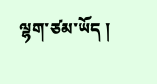ལྷག་ཙམ་ཡོད །